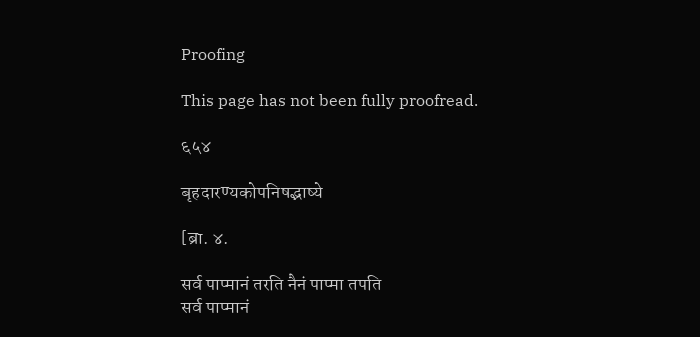Proofing

This page has not been fully proofread.

६५४

बृहदारण्यकोपनिषद्भाष्ये

[ब्रा. ४.

सर्व पाप्मानं तरति नैनं पाप्मा तपति
सर्व पाप्मानं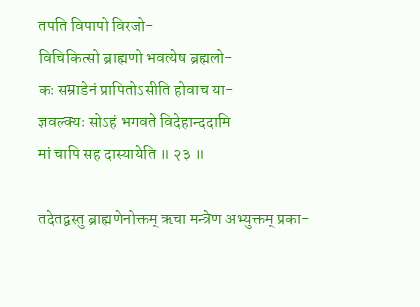तपति विपापो विरजो-
विचिकित्सो ब्राह्मणो भवत्येष ब्रह्मलो-
कः सम्राडेनं प्रापितोऽसीति होवाच या-
ज्ञवल्क्यः सोऽहं भगवते विदेहान्ददामि
मां चापि सह दास्यायेति ॥ २३ ॥

तदेतद्वस्तु ब्राह्मणेनोक्तम् ऋचा मन्त्रेण अभ्युक्तम् प्रका-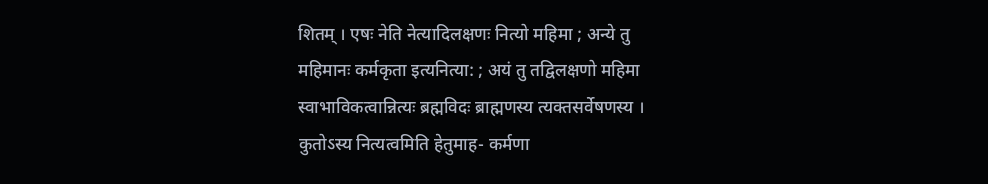शितम् । एषः नेति नेत्यादिलक्षणः नित्यो महिमा ; अन्ये तु
महिमानः कर्मकृता इत्यनित्या: ; अयं तु तद्विलक्षणो महिमा
स्वाभाविकत्वान्नित्यः ब्रह्मविदः ब्राह्मणस्य त्यक्तसर्वेषणस्य ।
कुतोऽस्य नित्यत्वमिति हेतुमाह- कर्मणा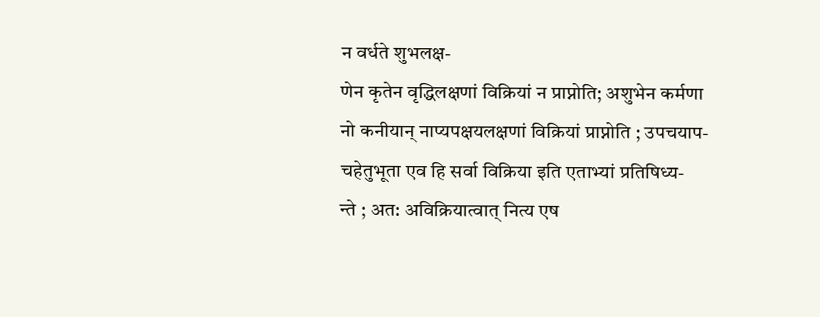न वर्धते शुभलक्ष-
णेन कृतेन वृद्धिलक्षणां विक्रियां न प्राप्नोति; अशुभेन कर्मणा
नो कनीयान् नाप्यपक्षयलक्षणां विक्रियां प्राप्नोति ; उपचयाप-
चहेतुभूता एव हि सर्वा विक्रिया इति एताभ्यां प्रतिषिध्य-
न्ते ; अत: अविक्रियात्वात् नित्य एष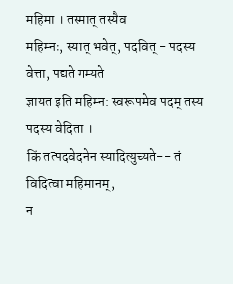महिमा । तस्मात् तस्यैव
महिम्नः, स्यात् भवेत्, पदवित् - पदस्य वेत्ता, पद्यते गम्यते
ज्ञायत इति महिम्न: स्वरूपमेव पदम् तस्य पदस्य वेदिता ।
किं तत्पदवेदनेन स्यादित्युच्यते-- तं विदित्वा महिमानम्,
न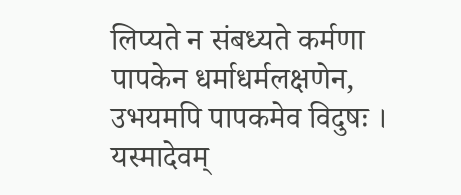लिप्यते न संबध्यते कर्मणा पापकेन धर्माधर्मलक्षणेन,
उभयमपि पापकमेव विदुषः । यस्मादेवम्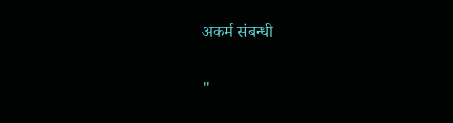अकर्म संबन्धी

"